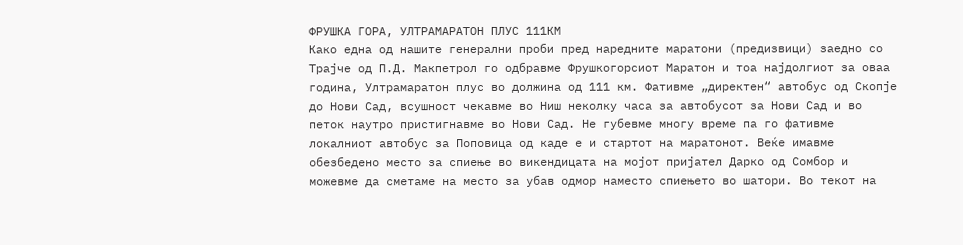ФРУШКА ГОРА, УЛТРАМАРАТОН ПЛУС 111КМ
Како една од нашите генерални проби пред наредните маратони (предизвици) заедно со Трајче од П.Д. Макпетрол го одбравме Фрушкогорсиот Маратон и тоа најдолгиот за оваа година, Ултрамаратон плус во должина од 111 км. Фативме „директен“ автобус од Скопје до Нови Сад, всушност чекавме во Ниш неколку часа за автобусот за Нови Сад и во петок наутро пристигнавме во Нови Сад. Не губевме многу време па го фативме локалниот автобус за Поповица од каде е и стартот на маратонот. Веќе имавме обезбедено место за спиење во викендицата на мојот пријател Дарко од Сомбор и можевме да сметаме на место за убав одмор наместо спиењето во шатори. Во текот на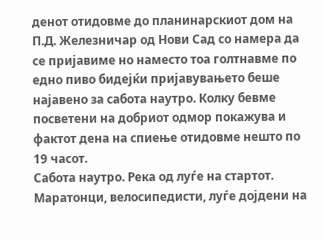денот отидовме до планинарскиот дом на П.Д. Железничар од Нови Сад со намера да се пријавиме но наместо тоа голтнавме по едно пиво бидејќи пријавувањето беше најавено за сабота наутро. Колку бевме посветени на добриот одмор покажува и фактот дена на спиење отидовме нешто по 19 часот.
Сабота наутро. Река од луѓе на стартот. Маратонци, велосипедисти, луѓе дојдени на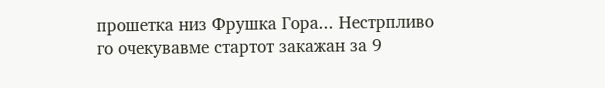прошетка низ Фрушка Гора... Нестрпливо го очекувавме стартот закажан за 9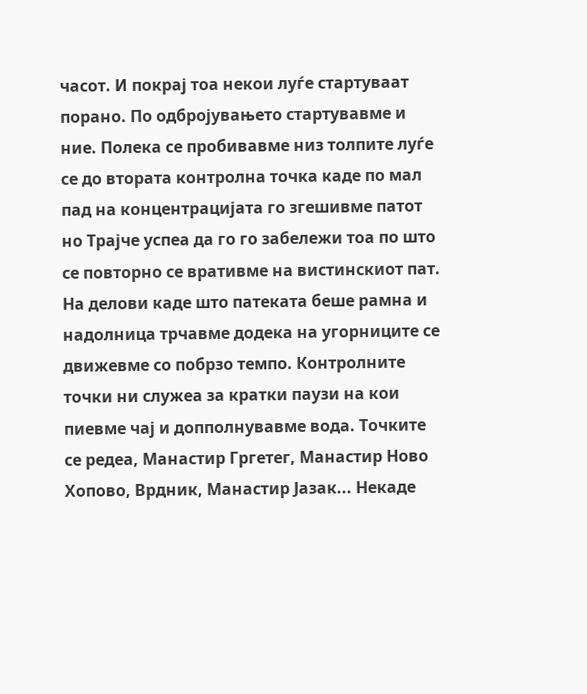часот. И покрај тоа некои луѓе стартуваат порано. По одбројувањето стартувавме и ние. Полека се пробивавме низ толпите луѓе се до втората контролна точка каде по мал пад на концентрацијата го згешивме патот но Трајче успеа да го го забележи тоа по што се повторно се вративме на вистинскиот пат. На делови каде што патеката беше рамна и надолница трчавме додека на угорниците се движевме со побрзо темпо. Контролните точки ни служеа за кратки паузи на кои пиевме чај и допполнувавме вода. Точките се редеа, Манастир Гргетег, Манастир Ново Хопово, Врдник, Манастир Јазак... Некаде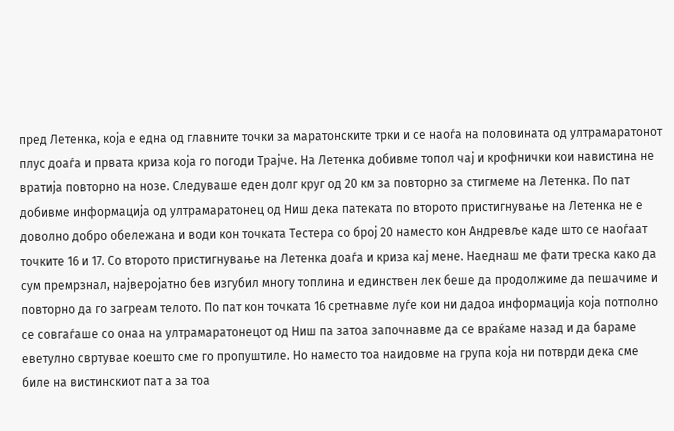пред Летенка, која е една од главните точки за маратонските трки и се наоѓа на половината од ултрамаратонот плус доаѓа и првата криза која го погоди Трајче. На Летенка добивме топол чај и крофнички кои навистина не вратија повторно на нозе. Следуваше еден долг круг од 20 км за повторно за стигмеме на Летенка. По пат добивме информација од ултрамаратонец од Ниш дека патеката по второто пристигнување на Летенка не е доволно добро обележана и води кон точката Тестера со број 20 наместо кон Андревље каде што се наоѓаат точките 16 и 17. Со второто пристигнување на Летенка доаѓа и криза кај мене. Наеднаш ме фати треска како да сум премрзнал, најверојатно бев изгубил многу топлина и единствен лек беше да продолжиме да пешачиме и повторно да го загреам телото. По пат кон точката 16 сретнавме луѓе кои ни дадоа информација која потполно се совгаѓаше со онаа на ултрамаратонецот од Ниш па затоа започнавме да се враќаме назад и да бараме еветулно свртувае коешто сме го пропуштиле. Но наместо тоа наидовме на група која ни потврди дека сме биле на вистинскиот пат а за тоа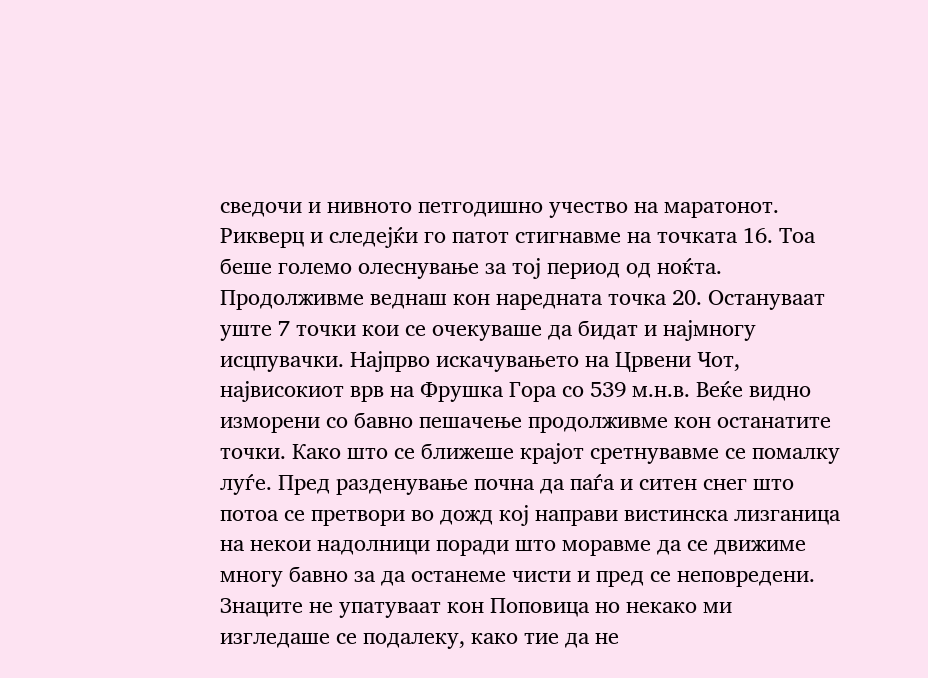сведочи и нивното петгодишно учество на маратонот. Рикверц и следејќи го патот стигнавме на точката 16. Тоа беше големо олеснување за тој период од ноќта. Продолживме веднаш кон наредната точка 20. Остануваат уште 7 точки кои се очекуваше да бидат и најмногу исцпувачки. Најпрво искачувањето на Црвени Чот, највисокиот врв на Фрушка Гора со 539 м.н.в. Веќе видно изморени со бавно пешачење продолживме кон останатите точки. Како што се ближеше крајот сретнувавме се помалку луѓе. Пред разденување почна да паѓа и ситен снег што потоа се претвори во дожд кој направи вистинска лизганица на некои надолници поради што моравме да се движиме многу бавно за да останеме чисти и пред се неповредени. Знаците не упатуваат кон Поповица но некако ми изгледаше се подалеку, како тие да не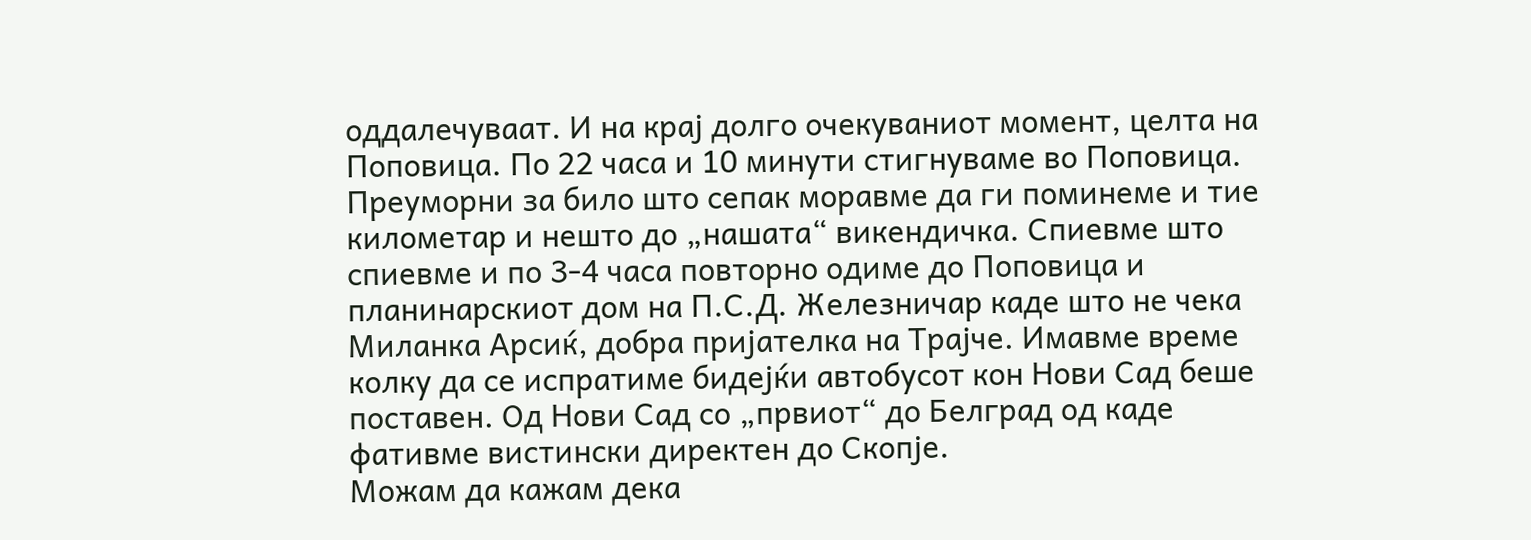оддалечуваат. И на крај долго очекуваниот момент, целта на Поповица. По 22 часа и 10 минути стигнуваме во Поповица. Преуморни за било што сепак моравме да ги поминеме и тие километар и нешто до „нашата“ викендичка. Спиевме што спиевме и по 3-4 часа повторно одиме до Поповица и планинарскиот дом на П.С.Д. Железничар каде што не чека Миланка Арсиќ, добра пријателка на Трајче. Имавме време колку да се испратиме бидејќи автобусот кон Нови Сад беше поставен. Од Нови Сад со „првиот“ до Белград од каде фативме вистински директен до Скопје.
Можам да кажам дека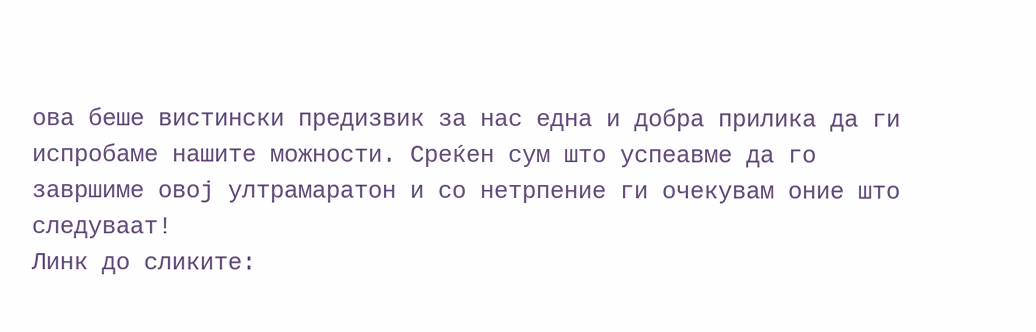ова беше вистински предизвик за нас една и добра прилика да ги испробаме нашите можности. Среќен сум што успеавме да го завршиме овој ултрамаратон и со нетрпение ги очекувам оние што следуваат!
Линк до сликите: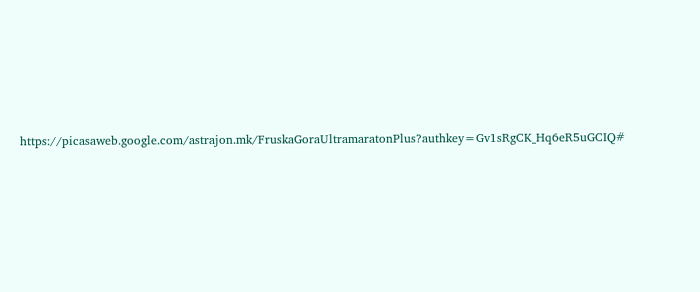https://picasaweb.google.com/astrajon.mk/FruskaGoraUltramaratonPlus?authkey=Gv1sRgCK_Hq6eR5uGCIQ#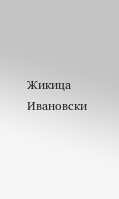Жикица Ивановски